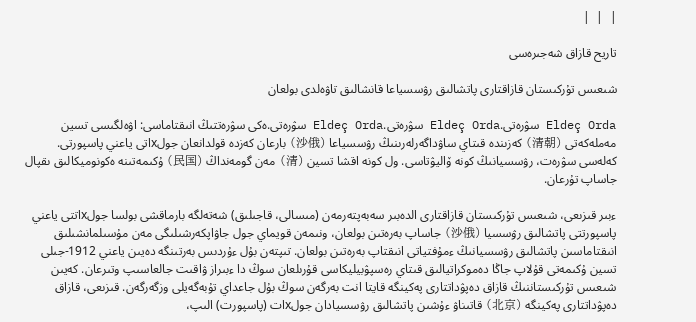|  |  |

تاريح قازاق شەجىرەسى

شىعىس تۇركىستان قازاقتارى پاتشالىق رۋسسياعا قانشالىق تاۋەلدى بولعان

Eldeç Orda سۋرەتى.Eldeç Orda سۋرەتى.Eldeç Orda سۋرەتى.ەكى سۋرەتتىڭ انىقتاماسى: اۋەلگىسى تسين مەملەكەتى (清朝) كەزىندە قىتاي ساۋداگەرلەرىنىڭ رۋسسياعا (沙俄) بارعان كەزدە قولدانعان جولxاتى ياعني پاسپورتى. كەلەسى سۋرەت، رۋسسيانىڭ كونە ۆاليۋتاسى. ول كونە اقشا تسين (清) مەن گومەنداڭ (民国) ۇكىمەتىنە ەكونوميكالىق ىقپال جاساپ تۇرعان.

ءبىر قىزىعى، شىعىس تۇركىستان قازاقتارى الدەبىر سەبەپتەرمەن (مىسالى، قاجىلىق) شەتەلگە بارماقشى بولسا جولxاتتى ياعني پاسپورتتى پاتشالىق رۋسسيا (沙俄) جاساپ بەرەتىن بولعان، ونىمەن قويماي جول جاۋاپكەرشىلىگى مەن مۇسىلمانشىلىق انىقتاماسىن پاتشالىق رۋسسيانىڭ ءمۇفتياتى انىقتاپ بەرەتىن بولعان. تىپتەن بۇل ءۇردىس بەرتىنگە دەيىن ياعني 1912-جىلى تسين ۇكىمەتى قۇلاپ جاڭا دەموكراتيالىق قىتاي رەسپۋبيليكاسى قۇرىلعان سوڭ دا ءبىراز ۋاقىت جالعاسىپ وتىرعان. كەيىن شىعىس تۇركىستاننىڭ قازاق دەپۋداتتارى پەكينگە قايتا انت بەرگەن سوڭ بۇل جاعداي تۇبەگەيلى وزگەرگەن. قىزىعى، قازاق دەپۋداتتارى پەكينگە (北京) قاتىناۋ ءۇشىن پاتشالىق رۋسسيادان جولxات (پاسپورت) الىپ،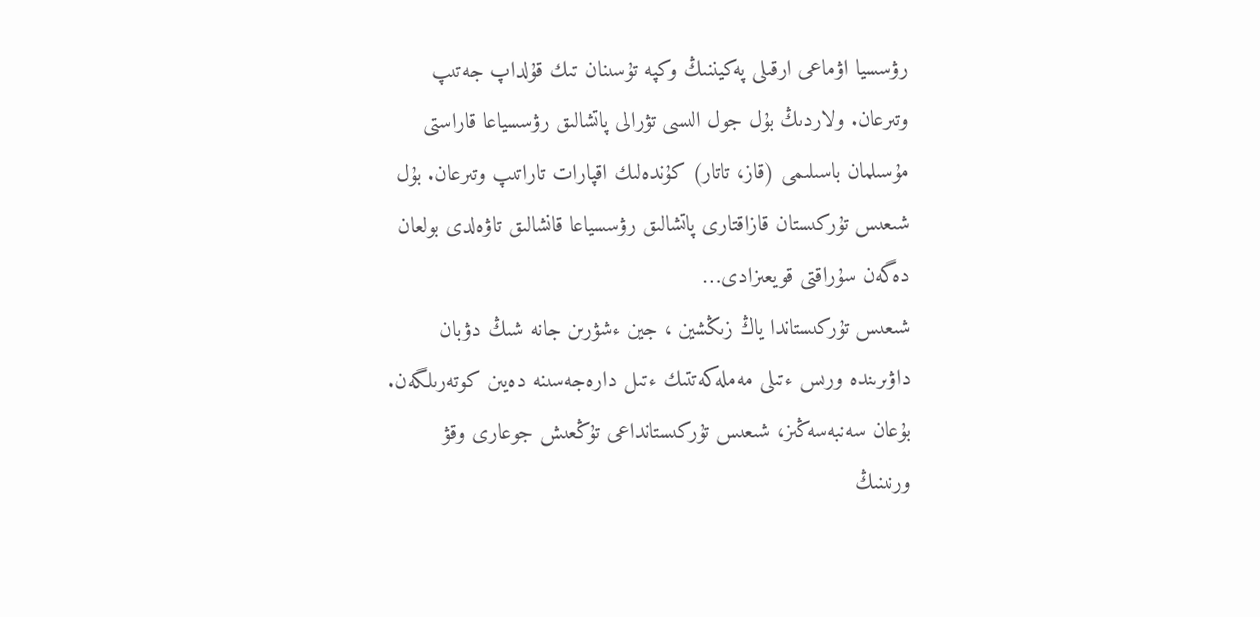رۋسسيا اۋماعى ارقىلى پەكيننىڭ وكپە تۇسىنان تىك قۇلداپ جەتىپ وتىرعان. ولاردىڭ بۇل جول الىسى تۋرالى پاتشالىق رۋسسياعا قاراستى مۇسىلمان باسىلىمى (قاز، تاتار) كۇندەلىك اقپارات تاراتىپ وتىرعان. بۇل شىعىس تۇركىستان قازاقتارى پاتشالىق رۋسسياعا قانشالىق تاۋەلدى بولعان دەگەن سۇراقتى قويعىزادى…
شىعىس تۇركىستاندا ياڭ زىڭشين ، جين ءشۋرىن جانە شىڭ دۋبان داۋىرىندە ورىس ءتىلى مەملەكەتتىك ءتىل دارەجەسىنە دەيىن كوتەرىلگەن. بۇعان سەنبەسەڭىز، شىعىس تۇركىستانداعى تۇڭعىش جوعارى وقۋ ورنىنىڭ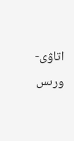اتاۋى- ورىس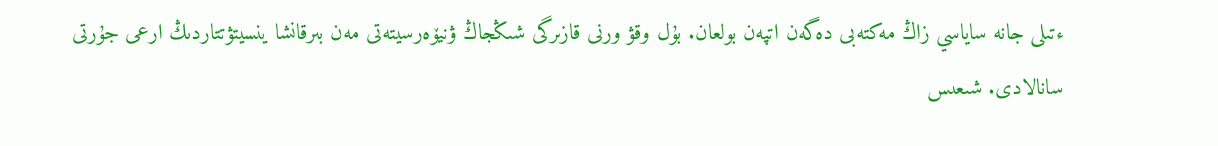ءتىلى جانە ساياسي زاڭ مەكتەبى دەگەن اتپەن بولعان. بۇل وقۋ ورنى قازىرگى شىڭجاڭ ۋنيۆەرسيتەتى مەن بىرقانشا ينسيتۋتتاردىڭ ارعى جۇرتى سانالادى. شىعىس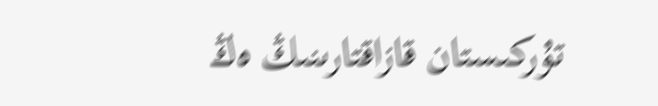تۇركىستان قازاقتارىنىڭ ەڭ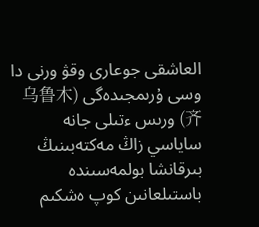العاشقى جوعارى وقۋ ورنى دا وسى ۇرىمجىدەگى (乌鲁木齐) ورىس ءتىلى جانە ساياسي زاڭ مەكتەبىنىڭ بىرقانشا بولمەسىندە باستىلعانىن كوپ ەشكىم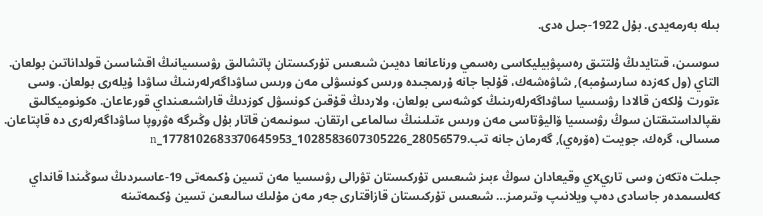بىلە بەرمەيدى. بۇل 1922-جىل ەدى.

سوسىن، قىتايدىڭ ۇلتتىق رەسپۋبيليكاسى رەسمي ورناعانعا دەيىن شىعىس تۇركىستان پاتشالىق رۋسسيانىڭ اقشاسىن قولداناتىن بولعان. التاي (ول كەزدە سارسۇمبە), شاۋەشەك، قۇلجا جانە ۇرىمجىدە ورىس كونسۋلى مەن ورىس ساۋداگەرلەرىنىڭ ساۋدا ۇيلەرى بولعان. وسى ءتورت ۇلكەن قالادا رۋسسيا ساۋداگەرلەرىنىڭ كوشەسى بولعان، ولاردىڭ قۇقىن كونسۋل كوزدىڭ قاراشىعىنداي قورعاعان. ەكونوميكالىق ىقپالداستىقتان سوڭ رۋسسيا ۆاليۋتاسى مەن ورىس ءتىلىنىڭ سالماعى ارتقان. سونىمەن قاتار بۇل وڭىرگە ەۋروپا ساۋداگەرلەرى دە قاپتاعان. مىسالى، گرەك، جويىت (ەۆرەي), گەرمان جانە تب.28056579_1028583607305226_1778102683370645953_n

جىلت ەتكەن وسى تاريxي وقيعادان سوڭ ءبىز شىعىس تۇركىستان تۋرالى رۋسسيا مەن تسين ۇكىمەتى 19-عاسىردىڭ سوڭىندا قانداي كەلسىمدەر جاسادى دەپ ويلانىپ وتىرمىز… شىعىس تۇركىستان قازاقتارى جەر مەن مۇلىك سالىعىن تسين ۇكىمەتىنە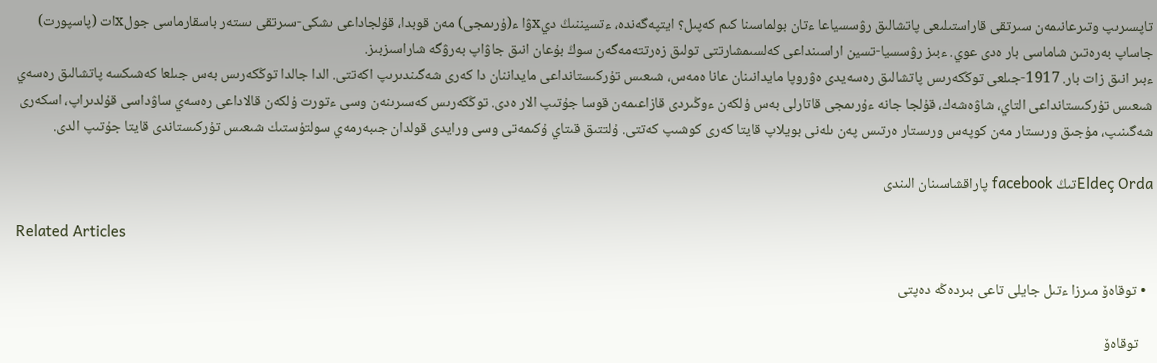تاپسىرىپ وتىرعانىمەن سىرتقى قاراستىلىعى پاتشالىق رۋسسياعا ءتان بولماسىنا كىم كەپىل؟ ايتپەگەندە، ءتسيننىڭ ديxۋا ء(ۇرىمجى) مەن قوبدا، قۇلجاداعى ىشكى-سىرتقى ىستەر باسقارماسى جولxات (پاسپورت) جاساپ بەرەتىن شاماسى بار ەدى عوي. ءبىز رۋسسيا-تسين اراسىنداعى كەلسىمشارتتى تولىق زەرتتەمەگەن سوڭ بۇعان انىق جاۋاپ بەرۋگە شاراسىزبىز.
ءبىر انىق زات بار. 1917-جىلعى توڭكەرىس پاتشالىق رەسەيدى ەۋروپا مايدانىنان عانا ەمەس، شىعىس تۇركىستانداعى مايداننان دا كەرى شەگىندىرىپ اكەتتى. الدا جالدا توڭكەرىس بەس جىلعا كەشىكسە پاتشالىق رەسەي شىعىس تۇركىستانداعى التاي، شاۋەشەك، قۇلجا جانە ءۇرىمجى قاتارلى بەس ۇلكەن ءوڭىردى قازاعىمەن قوسا جۇتىپ الار ەدى. توڭكەرىس كەسىرىنەن وسى ءتورت ۇلكەن قالاداعى رەسەي ساۋداسى قۇلدىراپ، اسكەرى شەگىنىپ، مۇجىق ورىستار مەن كوپەس ورىستار ەرتىس پەن ىلەنى بويلاپ قايتا كەرى كوشىپ كەتتى. ۇلتتىق قىتاي ۇكىمەتى وسى ورايدى قولدان جىبەرمەي سولتۇستىك شىعىس تۇركىستاندى قايتا جۇتىپ الدى.

Eldeç Ordaتىڭ facebook پاراقشاسىنان الىندى

Related Articles

  • توقاەۆ مىرزا ءتىل جايلى تاعى بىردەڭە دەپتى

    توقاەۆ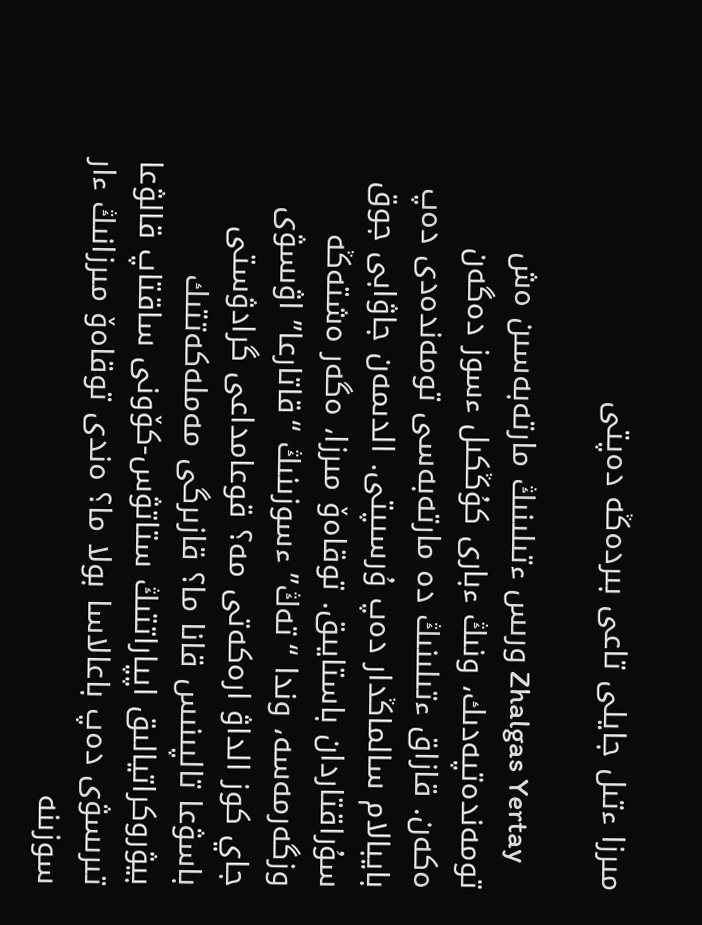مىرزا ءتىل جايلى تاعى بىردەڭە دەپتى

    Zhalgas Yertay ورىس ءتىلىنىڭ مارتەبەسىن ەش تومەندەتپەدىك، ونىڭ ءبارى كۇڭكىل ءسوز دەگەن ەكەن. قازاق ءتىلىنىڭ دە مارتەبەسى تومەندەدى دەپ بايبالام سالماڭدار دەپ ۇرسىپتى. الدىمەن جاۋابى جوق سۇراقتاردان باستايىق. توقاەۆ مىرزا، ەگەر ەشتەڭە وزگەرمەسە، وندا “تەڭ” ءسوزىنىڭ “قاتارعا” اۋىسۋى جاي كوز الداۋ ارەكەتى مە؟ قوعامداعى گرادۋستى باسۋعا تالپىنىس قانا ما؟ قازىرگى مەملەكەتتىك بيۋروكراتيالىق اپپاراتتىڭ ستاتۋس-كۆونى ساقتاپ قالۋعا تىرىسۋى دەپ باعالاسا بولا ما؟ ەندى توقاەۆ مىرزانىڭ ءار سوزىنە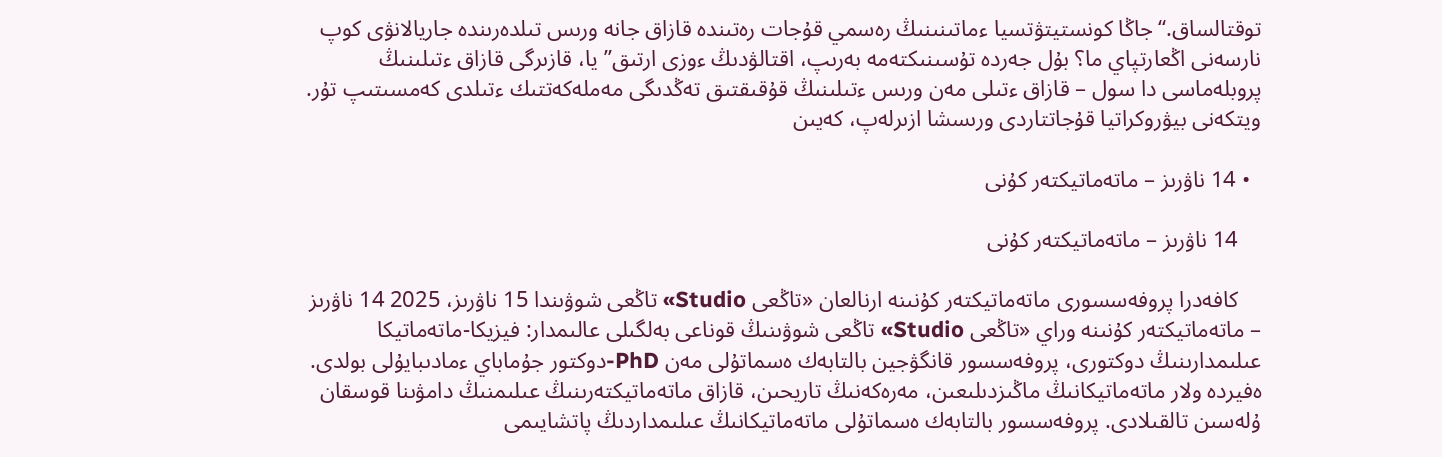توقتالساق.“جاڭا كونستيتۋتسيا ءماتىنىنىڭ رەسمي قۇجات رەتىندە قازاق جانە ورىس تىلدەرىندە جاريالانۋى كوپ نارسەنى اڭعارتپاي ما؟ بۇل جەردە تۇسىنىكتەمە بەرىپ، اقتالۋدىڭ ءوزى ارتىق”يا، قازىرگى قازاق ءتىلىنىڭ پروبلەماسى دا سول – قازاق ءتىلى مەن ورىس ءتىلىنىڭ قۇقىقتىق تەڭدىگى مەملەكەتتىك ءتىلدى كەمسىتىپ تۇر. ويتكەنى بيۋروكراتيا قۇجاتتاردى ورىسشا ازىرلەپ، كەيىن

  • 14 ناۋرىز – ماتەماتيكتەر كۇنى

    14 ناۋرىز – ماتەماتيكتەر كۇنى

    كافەدرا پروفەسسورى ماتەماتيكتەر كۇنىنە ارنالعان «تاڭعى Studio» تاڭعى شوۋىندا 15 ناۋرىز، 2025 14 ناۋرىز – ماتەماتيكتەر كۇنىنە وراي «تاڭعى Studio» تاڭعى شوۋىنىڭ قوناعى بەلگىلى عالىمدار: فيزيكا-ماتەماتيكا عىلىمدارىنىڭ دوكتورى، پروفەسسور قانگۋجين بالتابەك ەسماتۇلى مەن PhD-دوكتور جۇماباي ءمادىبايۇلى بولدى. ەفيردە ولار ماتەماتيكانىڭ ماڭىزدىلىعىن، مەرەكەنىڭ تاريحىن، قازاق ماتەماتيكتەرىنىڭ عىلىمنىڭ دامۋىنا قوسقان ۇلەسىن تالقىلادى. پروفەسسور بالتابەك ەسماتۇلى ماتەماتيكانىڭ عىلىمداردىڭ پاتشايىمى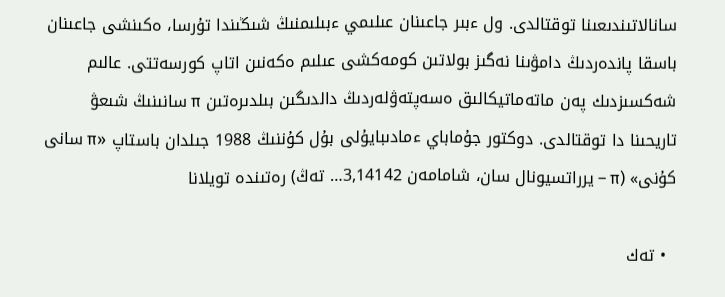سانالاتىندىعىنا توقتالدى. ول ءبىر جاعىنان عىلىمي ءبىلىمنىڭ شىڭىندا تۇرسا، ەكىنشى جاعىنان باسقا پاندەردىڭ دامۋىنا نەگىز بولاتىن كومەكشى عىلىم ەكەنىن اتاپ كورسەتتى. عالىم شەكسىزدىك پەن ماتەماتيكالىق ەسەپتەۋلەردىڭ دالدىگىن بىلدىرەتىن π سانىنىڭ شىعۋ تاريحىنا دا توقتالدى. دوكتور جۇماباي ءمادىبايۇلى بۇل كۇننىڭ 1988 جىلدان باستاپ «π سانى كۇنى» (π – يرراتسيونال سان، شامامەن 3,14142… تەڭ) رەتىندە تويلانا

  • تەك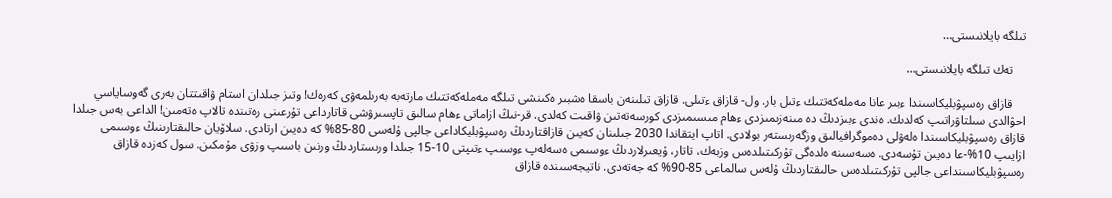تىلگە بايلانىستى…

    تەك تىلگە بايلانىستى…

    قازاق رەسپۋبليكاسىندا ءبىر عانا مەملەكەتتىك ءتىل بار. ول- قازاق ءتىلى. قازاق تىلىنەن باسقا ەشبىر ەكىنشى تىلگە مەملەكەتتىك مارتەبە بەرىلمەۋى كەرەك! وتىز جىلدان استام ۋاقىتتان بەرى گەوساياسي احۋالدى سىلتاۋراتىپ كەلدىك. ەندى ءبىزدىڭ دە مىنەزىمىزدى ءھام مىسىمىزدى كورسەتەتىن ۋاقىت كەلدى. قر-نىڭ ازاماتى ءھام سالىق تاپسىرۋشى قاتارداعى تۇرعىنى رەتىندە تالاپ ەتەمىن! الداعى بەس جىلدا قازاق رەسپۋبليكاسىندا ەلەۋلى دەموگرافيالىق وزگەرىستەر بولادى. اتاپ ايتقاندا 2030 جىلىنان كەيىن قازاقتاردىڭ رەسپۋبليكاداعى جالپى ۇلەسى 80-85% كە دەيىن ارتادى. سلاۆيان حالىقتارىنىڭ ءوسىمى ازايىپ 10%-عا دەيىن تۇسەدى. ەسەسىنە ەلدەگى تۇركىتىلدەس وزبەك، تاتار، ۇيعىرلاردىڭ ءوسىمى ەسەلەپ ءوسىپ ءتىپتى 10-15 جىلدا ورىستاردىڭ ورنىن باسىپ وزۋى مۇمكىن. سول كەزدە قازاق رەسپۋبليكاسىنداعى جالپى تۇركىتىلدەس حالىقتاردىڭ ۇلەس سالماعى 85-90% كە جەتەدى. ناتيجەسىندە قازاق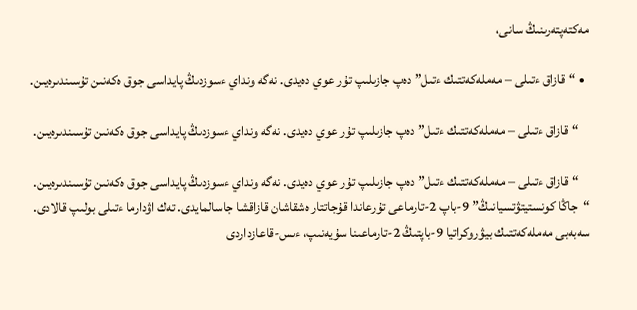مەكتەپتەرىنىڭ سانى،

  • “قازاق ءتىلى – مەملەكەتتىك ءتىل” دەپ جازىلىپ تۇر عوي دەيدى. نەگە ونداي ءسوزدىڭ پايداسى جوق ەكەنىن تۇسىندىرەيىن.

    “قازاق ءتىلى – مەملەكەتتىك ءتىل” دەپ جازىلىپ تۇر عوي دەيدى. نەگە ونداي ءسوزدىڭ پايداسى جوق ەكەنىن تۇسىندىرەيىن.

    “قازاق ءتىلى – مەملەكەتتىك ءتىل” دەپ جازىلىپ تۇر عوي دەيدى. نەگە ونداي ءسوزدىڭ پايداسى جوق ەكەنىن تۇسىندىرەيىن. “جاڭا كونستيتۋتسيانىڭ” 9-باپ 2-تارماعى تۇرعاندا قۇجاتتار ەشقاشان قازاقشا جاسالمايدى. تەك اۋدارما ءتىلى بولىپ قالادى. سەبەبى مەملەكەتتىك بيۋروكراتيا 9-باپتىڭ 2-تارماعىنا سۇيەنىپ، ءىس-قاعازداردى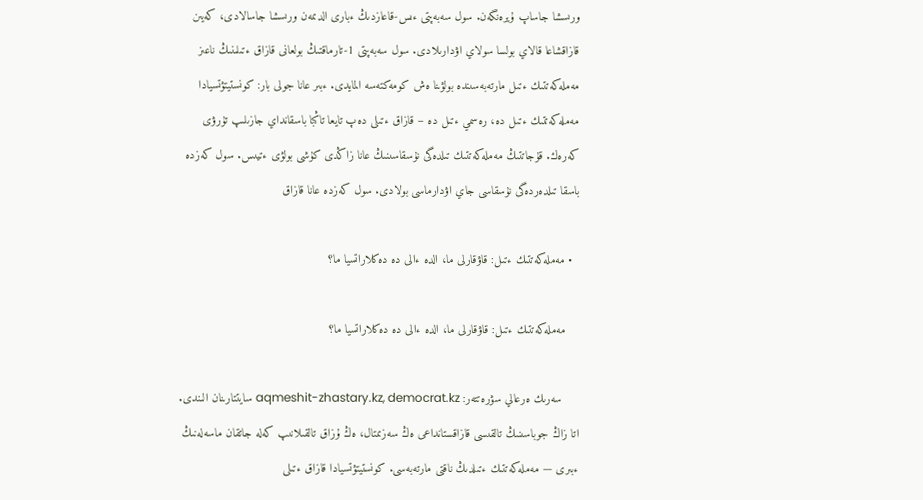ورىسشا جاساپ ۇيرەنگەن. سول سەبەپتى ءىس-قاعازدىڭ ءبارى الدىمەن ورىسشا جاسالادى، كەيىن قازاقشاعا قالاي بولسا سولاي اۋدارىلادى. سول سەبەپتى 1-تارماقتىڭ بولعانى قازاق ءتىلىنىڭ ناعىز مەملەكەتتىك ءتىل مارتەبەسىندە بولۋىنا ەش كومەكتەسە المايدى. ءبىر عانا جولى بار: كونستيتۋتسيادا مەملەكەتتىك ءتىل دە، رەسمي ءتىل دە – قازاق ءتىلى دەپ تايعا تاڭبا باسقانداي جازىلىپ تۇرۋى كەرەك. قۇجاتتىڭ مەملەكەتتىك تىلدەگى نۇسقاسىنىڭ عانا زاڭدى كۇشى بولۋى ءتيىس. سول كەزدە باسقا تىلدەردەگى نۇسقاسى جاي اۋدارماسى بولادى. سول كەزدە عانا قازاق

  • مەملەكەتتىك ءتىل: قاۋقارلى ما، الدە ءالى دە دەكلاراتسيا ما؟

    مەملەكەتتىك ءتىل: قاۋقارلى ما، الدە ءالى دە دەكلاراتسيا ما؟

     سەرىك ەرعالي سۋرەتتەر: aqmeshit-zhastary.kz, democrat.kz سايتتارىنان الىندى. اتا زاڭ جوباسىنىڭ تالقىسى قازاقستانداعى ەڭ سەزىمتال، ەڭ ۇزاق تالقىلانىپ كەلە جاتقان ماسەلەنىڭ ءبىرى — مەملەكەتتىك ءتىلدىڭ ناقتى مارتەبەسى. كونستيتۋتسيادا قازاق ءتىلى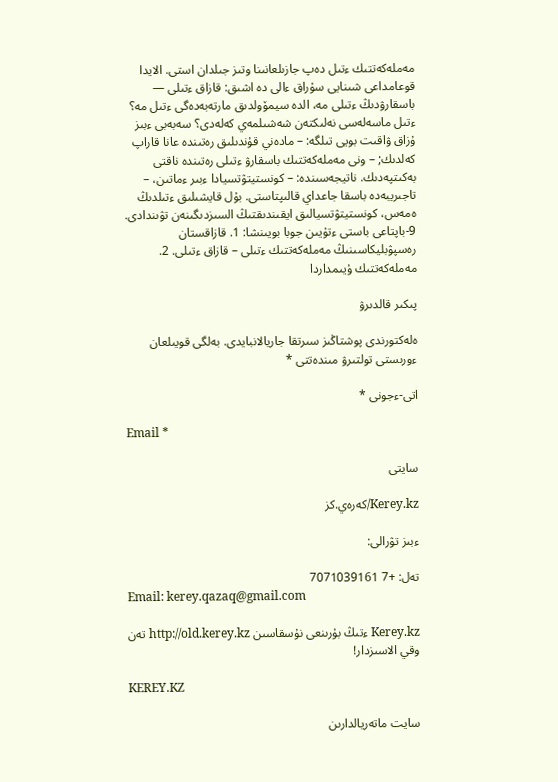مەملەكەتتىك ءتىل دەپ جازىلعانىنا وتىز جىلدان استى. الايدا قوعامداعى شىنايى سۇراق ءالى دە اشىق: قازاق ءتىلى — باسقارۋدىڭ ءتىلى مە، الدە سيمۆولدىق مارتەبەدەگى ءتىل مە؟ ءتىل ماسەلەسى نەلىكتەن شەشىلمەي كەلەدى؟ سەبەبى ءبىز ۇزاق ۋاقىت بويى تىلگە: – مادەني قۇندىلىق رەتىندە عانا قاراپ كەلدىك; – ونى مەملەكەتتىك باسقارۋ ءتىلى رەتىندە ناقتى بەكىتپەدىك. ناتيجەسىندە: – كونستيتۋتسيادا ءبىر ءماتىن، – تاجىريبەدە باسقا جاعداي قالىپتاستى. بۇل قايشىلىق ءتىلدىڭ ەمەس، كونستيتۋتسيالىق ايقىندىقتىڭ السىزدىگىنەن تۋىندادى. 9-باپتاعى باستى ءتۇيىن جوبا بويىنشا: 1. قازاقستان رەسپۋبليكاسىنىڭ مەملەكەتتىك ءتىلى – قازاق ءتىلى. 2. مەملەكەتتىك ۇيىمداردا

پىكىر قالدىرۋ

ەلەكتورندى پوشتاڭىز سىرتقا جاريالانبايدى. بەلگى قويىلعان ءورىستى تولتىرۋ مىندەتتى *

اتى-ءجونى *

Email *

سايتى

Kerey.kz/كەرەي.كز

ءبىز تۋرالى:

تەل: +7 7071039161
Email: kerey.qazaq@gmail.com

Kerey.kz ءتىڭ بۇرىنعى نۇسقاسىن http://old.kerey.kz تەن وقي الاسىزدار!

KEREY.KZ

سايت ماتەريالدارىن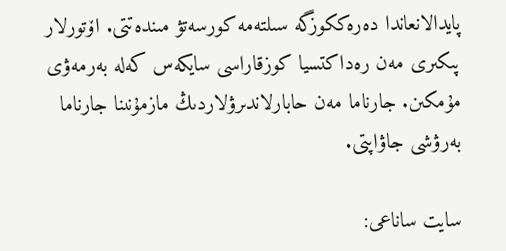پايدالانعاندا دەرەككوزگە سىلتەمە كورسەتۋ مىندەتتى. اۆتورلار پىكىرى مەن رەداكتسيا كوزقاراسى سايكەس كەلە بەرمەۋى مۇمكىن. جارناما مەن حابارلاندىرۋلاردىڭ مازمۇنىنا جارناما بەرۋشى جاۋاپتى.

سايت ساناعى: